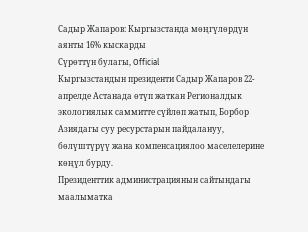Садыр Жапаров: Кыргызстанда мөңгүлөрдүн аянты 16% кыскарды
Сүрөттүн булагы, Official
Кыргызстандын президенти Садыр Жапаров 22-апрелде Астанада өтүп жаткан Регионалдык экологиялык саммитте сүйлөп жатып, Борбор Азиядагы суу ресурстарын пайдалануу, бөлүштүрүү жана компенсациялоо маселелерине көңүл бурду.
Президенттик администрациянын сайтындагы маалыматка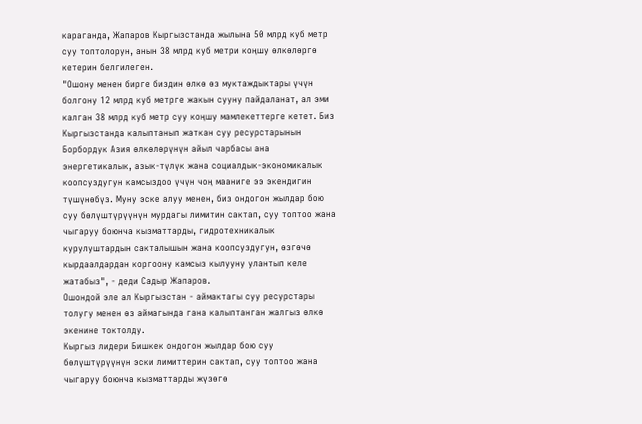караганда, Жапаров Кыргызстанда жылына 50 млрд куб метр суу топтолорун, анын 38 млрд куб метри коңшу өлкөлөргө кетерин белгилеген.
"Ошону менен бирге биздин өлкө өз муктаждыктары үчүн болгону 12 млрд куб метрге жакын сууну пайдаланат, ал эми калган 38 млрд куб метр суу коңшу мамлекеттерге кетет. Биз Кыргызстанда калыптанып жаткан суу ресурстарынын Борбордук Азия өлкөлөрүнүн айыл чарбасы ана энергетикалык, азык-түлүк жана социалдык-экономикалык коопсуздугун камсыздоо үчүн чоң мааниге ээ экендигин түшүнөбүз. Муну эске алуу менен, биз ондогон жылдар бою суу бөлүштүрүүнүн мурдагы лимитин сактап, суу топтоо жана чыгаруу боюнча кызматтарды, гидротехникалык курулуштардын сакталышын жана коопсуздугун, өзгөчө кырдаалдардан коргоону камсыз кылууну улантып келе жатабыз", - деди Садыр Жапаров.
Ошондой эле ал Кыргызстан - аймактагы суу ресурстары толугу менен өз аймагында гана калыптанган жалгыз өлкө экенине токтолду.
Кыргыз лидери Бишкек ондогон жылдар бою суу бөлүштүрүүнүн эски лимиттерин сактап, суу топтоо жана чыгаруу боюнча кызматтарды жүзөгө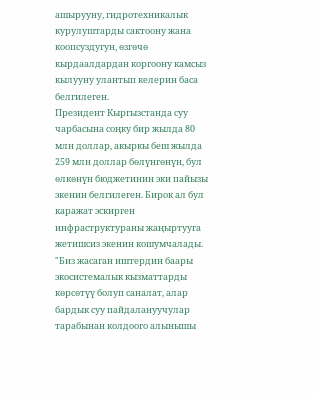ашырууну, гидротехникалык курулуштарды сактоону жана коопсуздугун, өзгөчө кырдаалдардан коргоону камсыз кылууну улантып келерин баса белгилеген.
Президент Кыргызстанда суу чарбасына соңку бир жылда 80 млн доллар, акыркы беш жылда 259 млн доллар бөлүнгөнүн, бул өлкөнүн бюджетинин эки пайызы экенин белгилеген. Бирок ал бул каражат эскирген инфраструктураны жаңыртууга жетишсиз экенин кошумчалады.
"Биз жасаган иштердин баары экосистемалык кызматтарды көрсөтүү болуп саналат, алар бардык суу пайдалануучулар тарабынан колдоого алынышы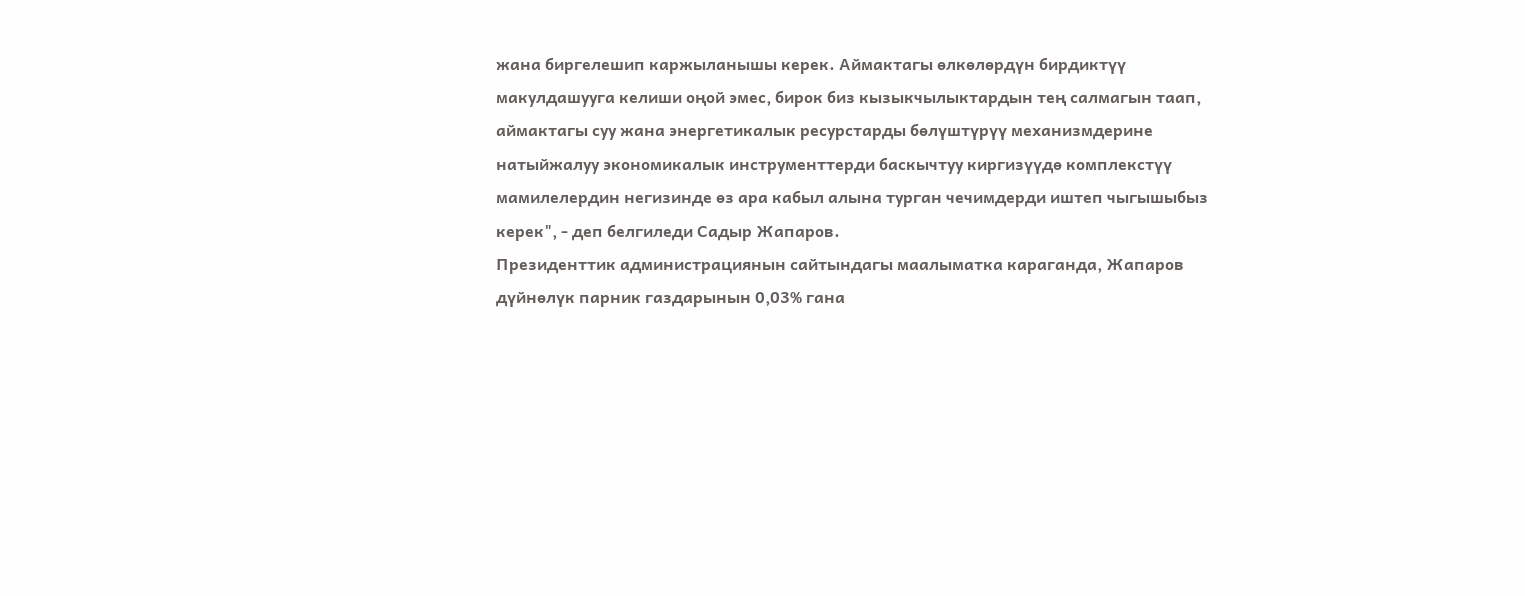жана биргелешип каржыланышы керек. Аймактагы өлкөлөрдүн бирдиктүү макулдашууга келиши оңой эмес, бирок биз кызыкчылыктардын тең салмагын таап, аймактагы суу жана энергетикалык ресурстарды бөлүштүрүү механизмдерине натыйжалуу экономикалык инструменттерди баскычтуу киргизүүдө комплекстүү мамилелердин негизинде өз ара кабыл алына турган чечимдерди иштеп чыгышыбыз керек", - деп белгиледи Садыр Жапаров.
Президенттик администрациянын сайтындагы маалыматка караганда, Жапаров дүйнөлүк парник газдарынын 0,03% гана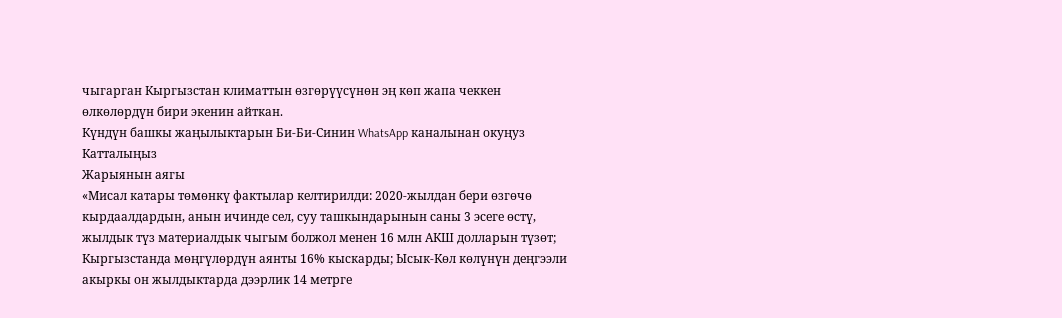чыгарган Кыргызстан климаттын өзгөрүүсүнөн эң көп жапа чеккен өлкөлөрдүн бири экенин айткан.
Күндүн башкы жаңылыктарын Би-Би-Синин WhatsApp каналынан окуңуз
Катталыңыз
Жарыянын аягы
«Мисал катары төмөнкү фактылар келтирилди: 2020-жылдан бери өзгөчө кырдаалдардын, анын ичинде сел, суу ташкындарынын саны 3 эсеге өстү, жылдык түз материалдык чыгым болжол менен 16 млн АКШ долларын түзөт; Кыргызстанда мөңгүлөрдүн аянты 16% кыскарды; Ысык-Көл көлүнүн деңгээли акыркы он жылдыктарда дээрлик 14 метрге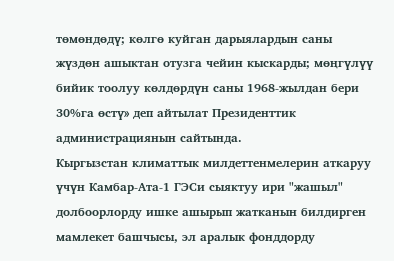төмөндөдү; көлгө куйган дарыялардын саны жүздөн ашыктан отузга чейин кыскарды; мөңгүлүү бийик тоолуу көлдөрдүн саны 1968-жылдан бери 30%га өстү» деп айтылат Президенттик администрациянын сайтында.
Кыргызстан климаттык милдеттенмелерин аткаруу үчүн Камбар-Ата-1 ГЭСи сыяктуу ири "жашыл" долбоорлорду ишке ашырып жатканын билдирген мамлекет башчысы, эл аралык фонддорду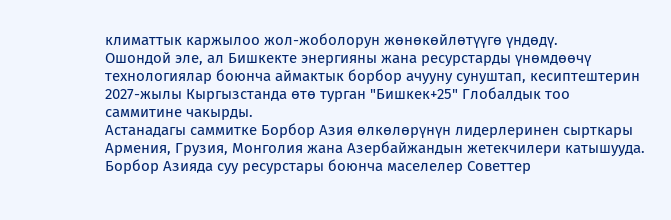климаттык каржылоо жол-жоболорун жөнөкөйлөтүүгө үндөдү.
Ошондой эле, ал Бишкекте энергияны жана ресурстарды үнөмдөөчү технологиялар боюнча аймактык борбор ачууну сунуштап, кесиптештерин 2027-жылы Кыргызстанда өтө турган "Бишкек+25" Глобалдык тоо саммитине чакырды.
Астанадагы саммитке Борбор Азия өлкөлөрүнүн лидерлеринен сырткары Армения, Грузия, Монголия жана Азербайжандын жетекчилери катышууда.
Борбор Азияда суу ресурстары боюнча маселелер Советтер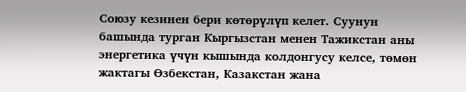Союзу кезинен бери көтөрүлүп келет. Суунун башында турган Кыргызстан менен Тажикстан аны энергетика үчүн кышында колдонгусу келсе, төмөн жактагы Өзбекстан, Казакстан жана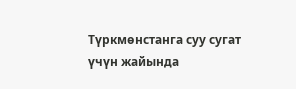Түркмөнстанга суу сугат үчүн жайында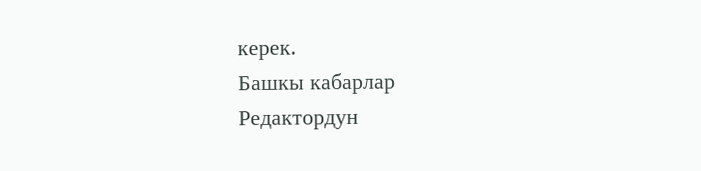керек.
Башкы кабарлар
Редактордун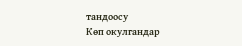тандоосу
Көп окулгандар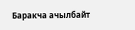Баракча ачылбайт